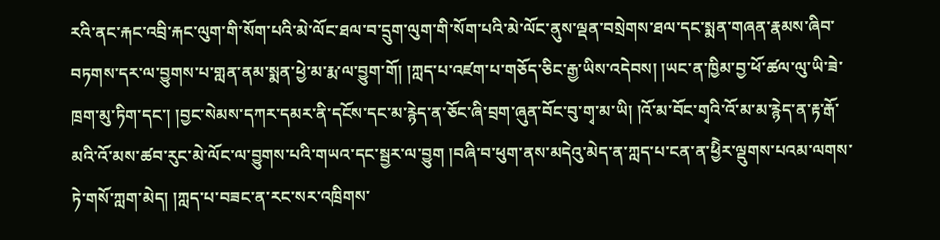རའི་ནང་རྐང་འབྲི་རྐང་ལུག་གི་སོག་པའི་མེ་ལོང་ཐལ་བ་དྲུག་ལུག་གི་སོག་པའི་མེ་ལོང་ནུས་ལྡན་བསྲེགས་ཐལ་དང་སྨན་གཞན་རྣམས་ཞིབ་བཏགས་དར་ལ་བྱུགས་པ་གླན་ནམ་སྨན་ཕྱེ་མ་རྨ་ལ་བྱུག་གོ། །ཀླད་པ་འཛག་པ་གཅོད་ཅིང་རྒྱ་ཡིས་འདེབས། །ཡང་ན་ཁྱིམ་བྱ་ཕོ་ཚལ་ལུ་ཡི་ཟེ་ཁྲག་མུ་ཏིག་དང་། །བྱང་སེམས་དཀར་དམར་ནི་དངོས་དང་མ་རྙེད་ན་ཅོང་ཞི་བྲག་ཞུན་བོང་བུ་གྭ་མ་ཡི། །འོ་མ་བོང་གྭའི་འོ་མ་མ་རྙེད་ན་རྟ་རྒོ་མའི་འོ་མས་ཚབ་རུང་མེ་ལོང་ལ་བྱུགས་པའི་གཡའ་དང་སྦྱར་ལ་བྱུག །བཞི་བ་ཕུག་ནས་མདེའུ་མེད་ན་ཀླད་པ་ངན་ན་ཕྱིེར་ལྡུགས་པའམ་ལགས་ཏེ་གསོ་ཀླག་མེད། །ཀླད་པ་བཟང་ན་རང་སར་འཁྲིགས་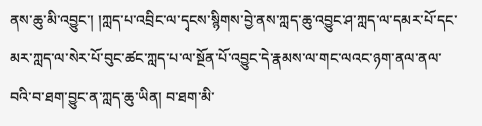ནས་ཆུ་མི་འབྱུང་། །ཀླད་པ་འབྲིང་ལ་དྭངས་སྙིགས་བྱེ་ནས་ཀླད་ཆུ་འབྱུང་ཤ་ཀླད་ལ་དམར་པོ་དང་མར་ཀླད་ལ་སེར་པོ་བུང་ཚང་ཀླད་པ་ལ་སྔོན་པོ་འབྱུང་དེ་རྣམས་ལ་གང་ལའང་ཉག་ནལ་ནལ་བའི་བ་ཐག་བྱུང་ན་ཀླད་ཆུ་ཡིན། བ་ཐག་མི་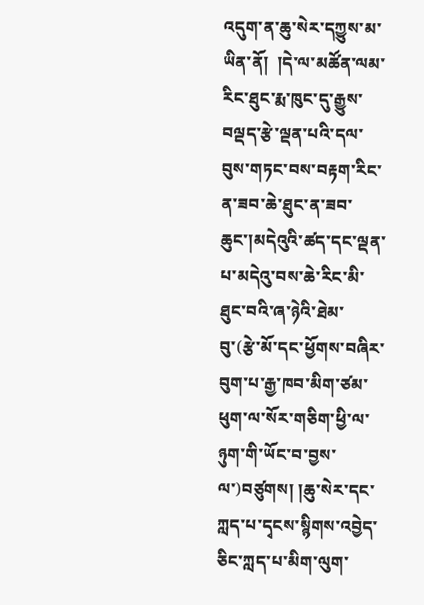འདུག་ན་ཆུ་སེར་དཀྱུས་མ་ཡིན་ནོ།  །དེ་ལ་མཚོན་ལམ་རིང་ཐུང་རྨ་ཁུང་དུ་རྒྱུས་བལྡད་རྩེ་ལྡན་པའི་དལ་བུས་གཏང་བས་བརྟག་རིང་ན་ཟབ་ཆེ་ཐུང་ན་ཟབ་ཆུང་།མདེའུའི་ཚད་དང་ལྡན་པ་མདེའུ་བས་ཆེ་རིང་མི་ཐུང་བའི་ཞ་ཉེའི་ཐེམ་བུ་(རྩེ་མོ་དང་ཕྱོགས་བཞིར་བུག་པ་རྒྱ་ཁབ་མིག་ཙམ་ཕུག་ལ་སོར་གཅིག་ཕྱི་ལ་ཉུག་གི་ཡོང་བ་བྱས་ལ་)བཙུགས། །ཆུ་སེར་དང་ཀླད་པ་དྭངས་སྙིགས་འབྱེད་ཅིང་ཀླད་པ་མིག་ལུག་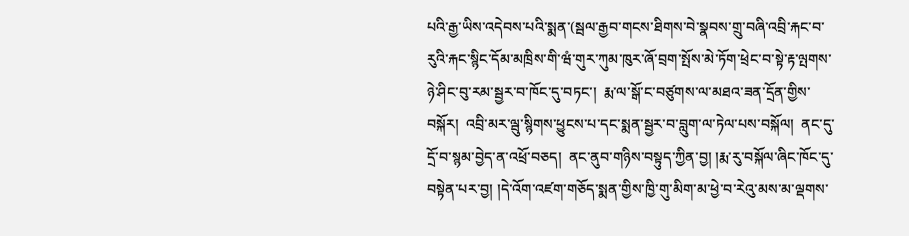པའི་རྒྱ་ཡིས་འདེབས་པའི་སྨན་(སྦལ་རྒྱབ་གངས་ཐིགས་བེ་སྣབས་གྲུ་བཞི་འབྲི་རྐང་བ་རུའི་རྐང་སྙིང་དོམ་མཁྲིས་གི་ཝཾ་གུར་ཀུམ་ཁུར་ཞོ་བྲག་སྤོས་མེ་ཏོག་ཕྲེང་བ་སྟེ་རྟ་ལྤགས་ཉེ་ཤིང་བུ་རམ་སྦྱར་བ་ཁོང་དུ་བཏང་།  རྨ་ལ་སྒོ་ང་བཙུགས་ལ་མཐའ་ཟན་དྲོན་གྱིས་བསྐོར།  འབྲི་མར་ལྦུ་སྙིགས་ཕྱུངས་པ་དང་སྨན་སྦྱར་བ་བླུག་ལ་ཏེལ་པས་བསྐོལ།  ནང་དུ་དྲོ་བ་སྙམ་བྱེད་ན་འཕྲོ་བཅད།  ནང་ནུབ་གཉིས་བསྟུད་ཀྱིན་བྱ། །རྨ་རུ་བསྐོལ་ཞིང་ཁོང་དུ་བསྟེན་པར་བྱ། །དེ་འོག་འཛག་གཅོད་སྨན་གྱིས་ཁྱི་གུ་མིག་མ་ཕྱེ་བ་རེའུ་མས་མ་ལྡགས་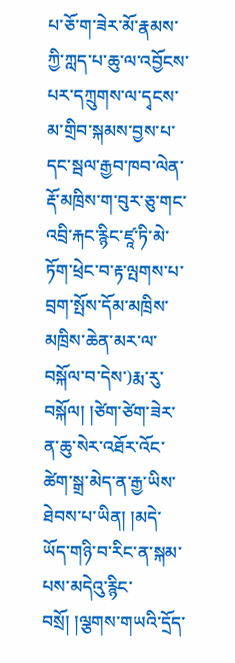པ་ཅོ་ག་ཟེར་མོ་རྣམས་ཀྱི་ཀླད་པ་ཆུ་ལ་འབྱོངས་པར་དཀྲུགས་ལ་དྭངས་མ་གྲིབ་སྐམས་བྱས་པ་དང་སྦལ་རྒྱབ་ཁབ་ལེན་རྡོ་མཁྲིས་ག་བུར་ཅུ་གང་འབྲི་རྐང་རྙིང་ཛཱ་ཏི་མེ་ཏོག་ཕྲེང་བ་རྟ་ལྤགས་པ་བྲག་སྤོས་དོམ་མཁྲིས་མཁྲིས་ཆེན་མར་ལ་བསྐོལ་བ་དེས་)རྨ་རུ་བསྐོལ། །ཙེག་ཙེག་ཟེར་ན་ཆུ་སེར་འཐོར་འོང་ཚེག་སྒྲ་མེད་ན་རྒྱ་ཡིས་ཐེབས་པ་ཡིན། །མདེ་ཡོད་གཉི་བ་རིང་ན་སྐམ་པས་མདེའུ་རྙིང་བསྲོ། །ལྕགས་གཡའི་དྲོད་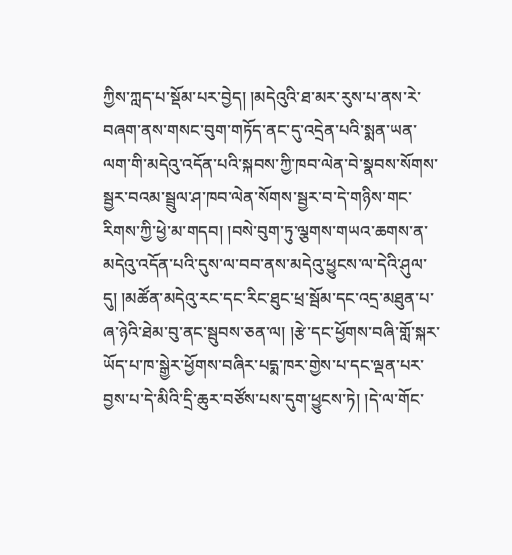ཀྱིས་ཀླད་པ་སྡོམ་པར་བྱེད། །མདེའུའི་ཐ་མར་རུས་པ་ནས་རེ་བཞག་ནས་གསང་བུག་གཏོད་ནང་དུ་འདྲེན་པའི་སྨན་ཡན་ལག་གི་མདེའུ་འདོན་པའི་སྐབས་ཀྱི་ཁབ་ལེན་བེ་སྣབས་སོགས་སྦྱར་བའམ་སྦྲུལ་ཤ་ཁབ་ལེན་སོགས་སྦྱར་བ་དེ་གཉིས་གང་རིགས་ཀྱི་ཕྱེ་མ་གདབ། །བསེ་བུག་ཏུ་ལྕགས་གཡའ་ཆགས་ན་མདེའུ་འདོན་པའི་དུས་ལ་བབ་ནས་མདེའུ་ཕྱུངས་ལ་དེའི་ཤུལ་དུ། །མཚོན་མདེའུ་རང་དང་རིང་ཐུང་ཕྲ་སྦོམ་དང་འདྲ་མཐུན་པ་ཞ་ཉེའི་ཐེམ་བུ་ནང་སྦུབས་ཅན་ལ། །རྩེ་དང་ཕྱོགས་བཞི་གློ་སྐར་ཡོད་པ་ཁ་སྒྱེར་ཕྱོགས་བཞིར་པདྨ་ཁར་གྱེས་པ་དང་ལྡན་པར་བྱས་པ་དེ་མིའི་དྲི་ཆུར་བཙོས་པས་དུག་ཕྱུངས་ཏེ། །དེ་ལ་གོང་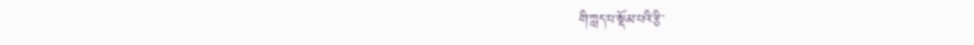གི་ཀླད་པ་སྡོམ་པའི་རྩི་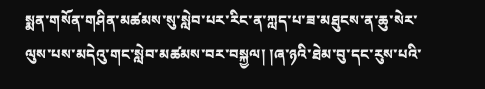སྨན་གསོན་གཤིན་མཚམས་སུ་སླེབ་པར་རིང་ན་ཀླད་པ་ཟ་མཐུངས་ན་ཆུ་སེར་ལུས་པས་མདེའུ་གང་སླེབ་མཚམས་བར་བསྐྱལ། །ཞ་ཉའི་ཐེམ་བུ་དང་རུས་པའི་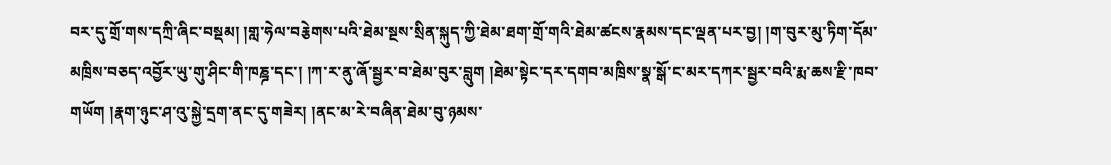བར་དུ་གྲོ་གས་དཀྲི་ཞིང་བསྡམ། །གླ་ཧེལ་བརྕེགས་པའི་ཐེམ་སྔས་སྲིན་སྐུད་ཀྱི་ཐེམ་ཐག་གྲོ་གའི་ཐེམ་ཚངས་རྣམས་དང་ལྡན་པར་བྱ། །ག་བུར་མུ་ཏིག་དོམ་མཁྲིས་བཅད་འབྱོར་ཡུ་གུ་ཤིང་གི་ཁཎྜ་དང་། །ཀ་ར་ནུ་ཞོ་སྦྱར་བ་ཐེམ་བུར་བླུག །ཐེམ་སྟེང་དར་དགབ་མཁྲིས་སྣ་སྒོ་ང་མར་དཀར་སྦྱར་བའི་རྨ་ཆས་རྫི་ཁབ་གཡོག །རྣག་ཉུང་ཤ་འུ་སྐྱེ་དྲག་ནང་དུ་གཟེར། །ནང་མ་རེ་བཞིན་ཐེམ་བུ་ཉམས་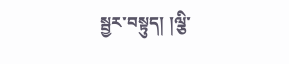སྦྱར་བསྟུད། །ལྕི་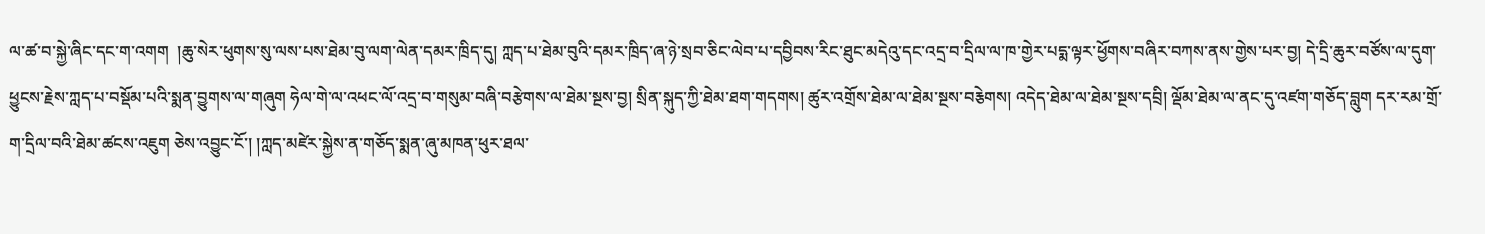ལ་ཚ་བ་སྐྱེ་ཞིང་དང་ག་འགག  །ཆུ་སེར་ཕུགས་སུ་ལས་པས་ཐེམ་བུ་ལག་ལེན་དམར་ཁྲིད་དུ། ཀླད་པ་ཐེམ་བུའི་དམར་ཁྲིད་ཞ་ཉེ་སྲབ་ཅིང་ལེབ་པ་དབྱིབས་རིང་ཐུང་མདེའུ་དང་འདྲ་བ་དྲིལ་ལ་ཁ་གྱེར་པདྨ་ལྟར་ཕྱོགས་བཞིར་བཀས་ནས་གྱེས་པར་བྱ། དེ་དྲི་ཆུར་བཙོས་ལ་དུག་ཕྱུངས་རྗེས་ཀླད་པ་བསྡོམ་པའི་སྨན་བྱུགས་ལ་གཞུག ཧེལ་གེ་ལ་འཕང་ལོ་འདྲ་བ་གསུམ་བཞི་བརྩེགས་ལ་ཐེམ་སྔས་བྱ། སྲིན་སྐུད་ཀྱི་ཐེམ་ཐག་གདགས། ཚུར་འགྲོས་ཐེམ་ལ་ཐེམ་སྔས་བརྕེགས། འདེད་ཐེམ་ལ་ཐེམ་སྔས་དབྲི། ལྡོམ་ཐེམ་ལ་ནང་དུ་འཛག་གཅོད་བླུག དར་རམ་གྲོ་ག་དྲིལ་བའི་ཐེམ་ཚངས་འཇུག ཅེས་འབྱུང་ངོ་། །ཀླད་མཛེར་སྐྱེས་ན་གཅོད་སྨན་ཞུ་མཁན་ཕུར་ཐལ་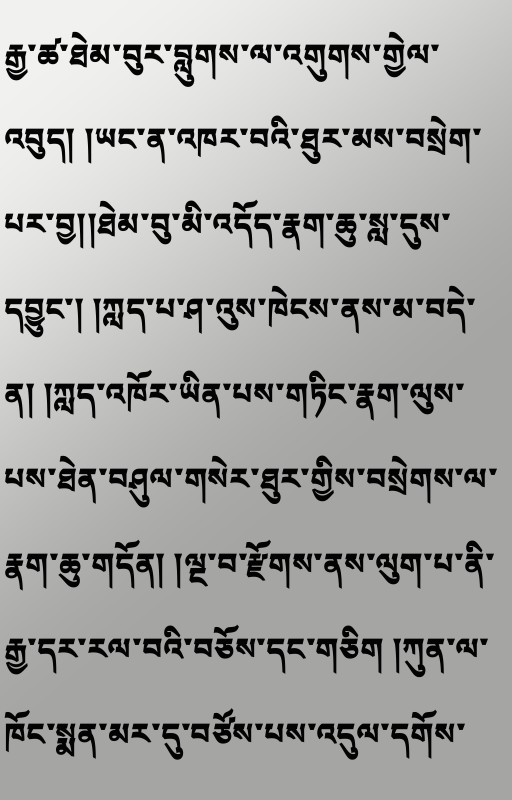རྒྱ་ཚ་ཐེམ་བུར་བླུགས་ལ་འགུགས་གྱེལ་འབུད། །ཡང་ན་འཁར་བའི་ཐུར་མས་བསྲེག་པར་བྱ།།ཐེམ་བུ་མི་འདོད་རྣག་ཆུ་སླ་དུས་དབྱུང་། །ཀླད་པ་ཤ་འུས་ཁེངས་ནས་མ་བདེ་ན། །ཀླད་འཁོར་ཡིན་པས་གཏིང་རྣག་ལུས་པས་ཐེན་བཤུལ་གསེར་ཐུར་གྱིས་བསྲེགས་ལ་རྣག་ཆུ་གདོན། །ལྔ་བ་རྫོགས་ནས་ལུག་པ་ནི་རྒྱ་དར་རལ་བའི་བཅོས་དང་གཅིག །ཀུན་ལ་ཁོང་སྨན་མར་དུ་བཙོས་པས་འདུལ་དགོས་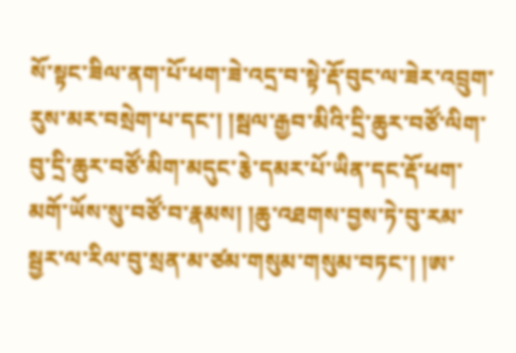སོ་སྟང་ཟིལ་ནག་པོ་ཕག་ཟེ་འདྲ་བ་སྟེ་རྡོ་བུང་ལ་ཟེར་འབྲུག་རུས་མར་བསྲེག་པ་དང་། །སྦལ་རྒྱབ་མིའི་དྲི་ཆུར་བཙོ་ལིག་བུ་དྲི་ཆུར་བཙོ་མིག་མདུང་རྕེ་དམར་པོ་ཡིན་དང་རྡོ་ཕག་མགོ་ཡོས་སུ་བཙོ་བ་རྣམས། །ཆུ་འཐགས་བྱས་ཏེ་བུ་རམ་སྦྱར་ལ་རིལ་བུ་སྲན་མ་ཙམ་གསུམ་གསུམ་བཏང་། །ཨ་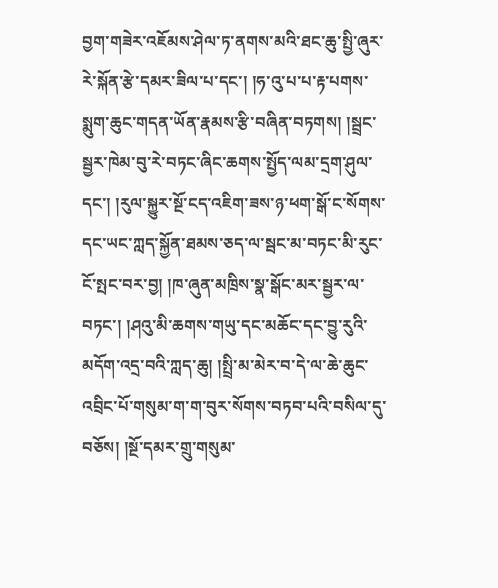བྱག་གཟེར་འཇོམས་ཤེལ་ཏ་ནགས་མའི་ཐང་ཆུ་སྤྱི་ཞུར་རེ་སྐོན་རྩེ་དམར་ཟིལ་པ་དང་། །ཧ་འུ་པ་པ་རྟ་པགས་སྨུག་ཆུང་གདན་ཡོན་རྣམས་རྩི་བཞིན་བཏགས། །སྦྲང་སྦྱར་ཁེམ་བུ་རེ་བཏང་ཞིང་ཆགས་སྤྱོད་ལམ་དྲག་ཤུལ་དང་། །རུལ་སྐྱུར་སྔོ་ངད་འཇིག་ཟས་ཉ་ཕག་སྒོ་ང་སོགས་དང་ཡང་ཀླད་སྐྱོན་ཐམས་ཅད་ལ་སྦང་མ་བཏང་མི་རུང་ངོ་སྤང་བར་བྱ། །ཁ་ཞུན་མཁྲིས་སྣ་སྒོང་མར་སྦྱར་ལ་བཏང་། །ཤའུ་མི་ཆགས་གཡུ་དང་མཆོང་དང་བྱུ་རུའི་མདོག་འདྲ་བའི་ཀླད་ཆུ། །སྤྲི་མ་མེར་བ་དེ་ལ་ཆེ་ཆུང་འབྲིང་པོ་གསུམ་ག་ག་བུར་སོགས་བཏབ་པའི་བསིལ་དུ་བཅོས། །སྔོ་དམར་གྲུ་གསུམ་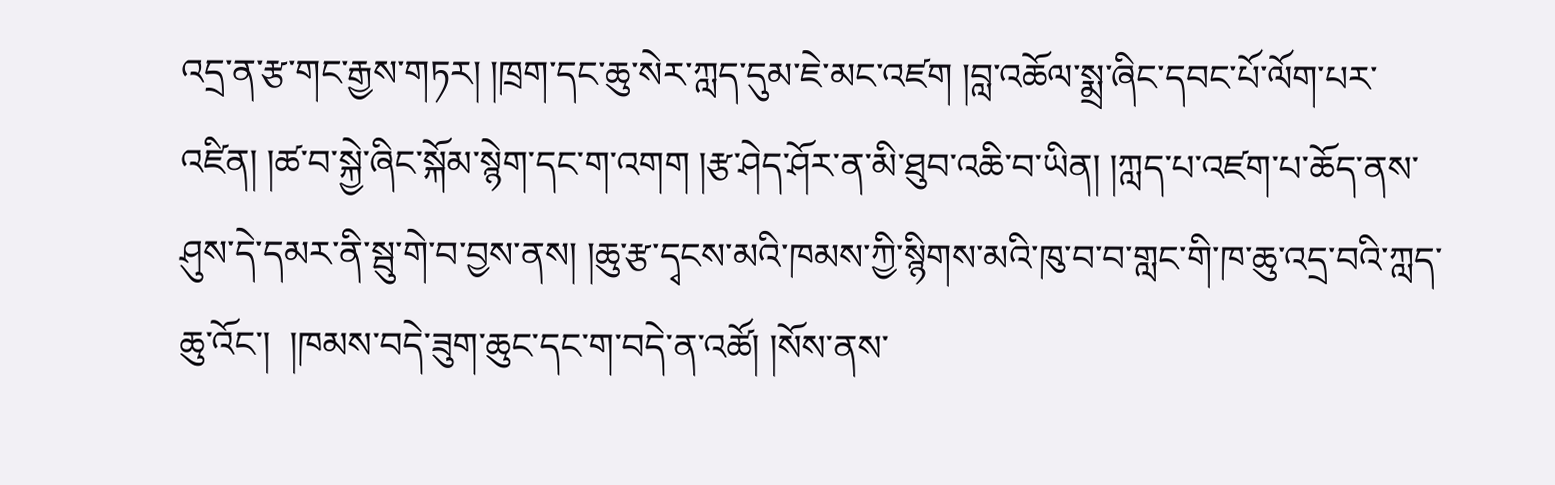འདྲ་ན་རྩ་གང་རྒྱས་གཏར། །ཁྲག་དང་ཆུ་སེར་ཀླད་དུམ་ཇེ་མང་འཛག །བླ་འཆོལ་སྨྲ་ཞིང་དབང་པོ་ལོག་པར་འཛིན། །ཚ་བ་སྐྱེ་ཞིང་སྐོམ་སྙེག་དང་ག་འགག །རྩ་ཤེད་ཤོར་ན་མི་ཐུབ་འཆི་བ་ཡིན། །ཀླད་པ་འཛག་པ་ཆོད་ནས་ཤུས་དེ་དམར་ནི་སྦུ་གེ་བ་བྱས་ནས། །ཆུ་རྩ་དྭངས་མའི་ཁམས་ཀྱི་སྙིགས་མའི་ཁུ་བ་བ་གླང་གི་ཁ་ཆུ་འདྲ་བའི་ཀླད་ཆུ་འོང་།  །ཁམས་བདེ་ཟུག་ཆུང་དང་ག་བདེ་ན་འཚོ། །སོས་ནས་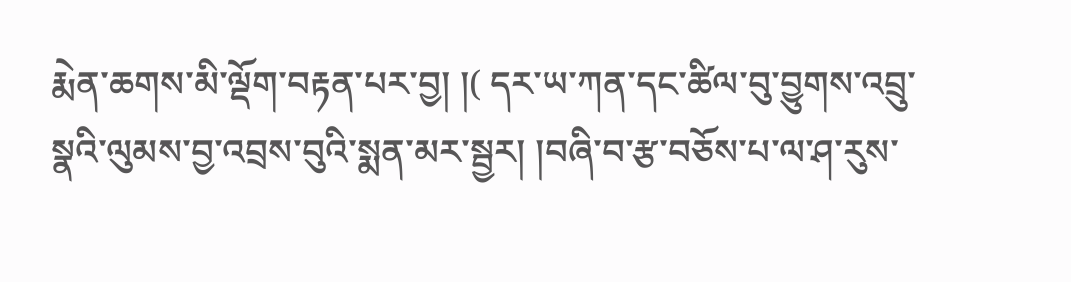རྨེན་ཆགས་མི་ལྡོག་བརྟན་པར་བྱ། །( དར་ཡ་ཀན་དང་ཚིལ་བུ་བྱུགས་འབྲུ་སྣའི་ལུམས་བྱ་འབྲས་བུའི་སྨན་མར་སྦྱར། །བཞི་བ་རྩ་བཅོས་པ་ལ་ཤ་རུས་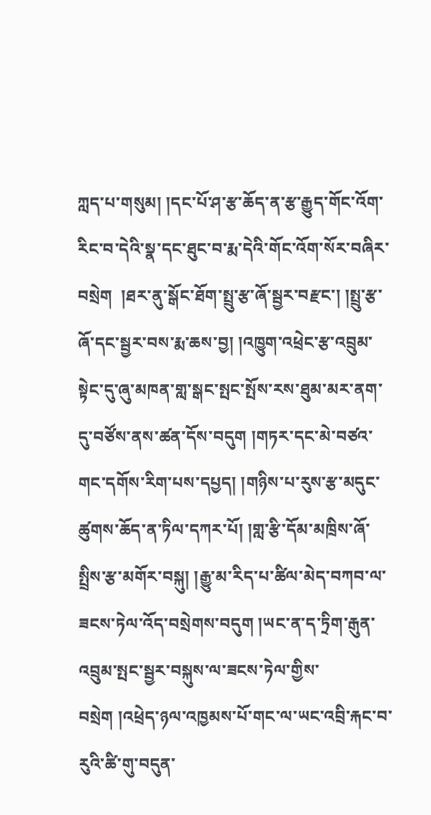ཀླད་པ་གསུམ། །དང་པོ་ཤ་རྩ་ཆོད་ན་རྩ་རྒྱུད་གོང་འོག་རིང་བ་དེའི་སྣ་དང་ཐུང་བ་རྨ་དེའི་གོང་འོག་སོར་བཞིར་བསྲེག  །ཐར་ནུ་སྒོང་ཐོག་སྤྲུ་རྩ་ཞོ་སྦྱར་བརྫང་། །སྤྲུ་རྩ་ཞོ་དང་སྦྱར་བས་རྨ་ཆས་བྱ། །འཁྱུག་འཕྲེང་རྩ་འབྲུམ་སྟེང་དུ་ཞུ་མཁན་གླ་སྒང་སྤང་སྤོས་རས་ཐུམ་མར་ནག་དུ་བཙོས་ནས་ཚན་དོས་བདུག །གཏར་དང་མེ་བཙའ་གང་དགོས་རིག་པས་དཔྱད། །གཉིས་པ་རུས་རྩ་མདུང་ཚུགས་ཆོད་ན་ཏིལ་དཀར་པོ། །གླ་རྩི་དོམ་མཁྲིས་ཞོ་སྤྲིས་རྩ་མགོར་བསྐུ། །རྒྱུ་མ་རིད་པ་ཚིལ་མེད་བཀབ་ལ་ཟངས་ཏེལ་འོད་བསྲེགས་བདུག །ཡང་ན་ད་ཏྲིག་རྒུན་འབྲུམ་སྤང་སྦྱར་བསྐུས་ལ་ཟངས་ཏེལ་གྱིས་བསྲེག །འཕྲེད་ཉལ་འཁྱམས་པོ་གང་ལ་ཡང་འབྲི་རྐང་བ་རུའི་ཚི་གུ་བདུན་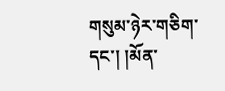གསུམ་ཉེར་གཅིག་དང་། །མོན་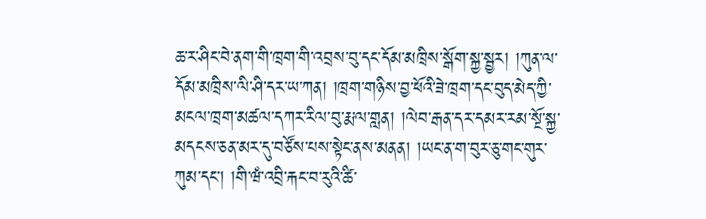ཆ་ར་ཤིང་བེ་ནག་གི་ཁྲག་གི་འབྲས་བུ་དང་དོམ་མཁྲིས་སྒོག་སྐྱ་སྦྱར། །ཀུན་ལ་དོམ་མཁྲིས་ལི་ཤི་དར་ཡ་ཀན། །ཁྲག་གཉིས་བྱ་ཕོའི་ཟེ་ཁྲག་དང་བུད་མེད་ཀྱི་མངལ་ཁྲག་མཚལ་དཀར་རིལ་བུ་རྨ་ལ་གླན། །ལེབ་རྒན་དར་དམར་རམ་སྔོ་སྐྱ་མདངས་ཅན་མར་དུ་བཙོས་པས་སྟེང་ནས་མནན། །ཡང་ན་ག་བུར་ཅུ་གང་གུར་ཀུམ་དང་། །གི་ཝཾ་འབྲི་རྐང་བ་རུའི་ཚི་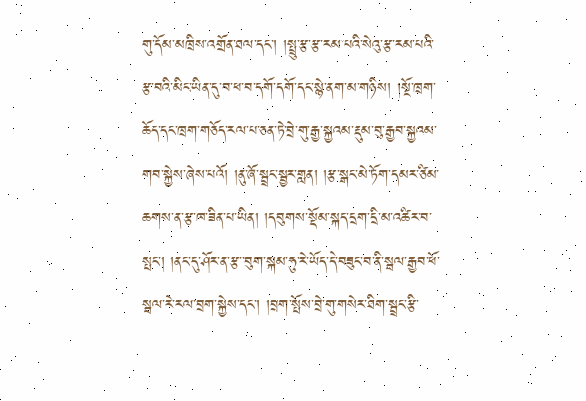གུ་དོམ་མཁྲིས་འགྲོན་ཐལ་དང་། །སྤྲུ་རྩ་རྩ་རམ་པའི་སེའུ་རྩ་རམ་པའི་རྩ་བའི་མིང་ཡིན་དུ་བ་ཕ་བ་དགོ་དགོ་དང་སྙེ་ནག་མ་གཉིས། །སྔོ་ཁྲག་ཆོད་དང་ཁྲག་གཅོད་རལ་པ་ཅན་ཏེ་བྲེ་གུ་རྒྱ་སྐྱའམ་རྡུམ་བུ་རྒྱབ་སྐྱའམ་གབ་སྐྱེས་ཞེས་པའོ། །ནུ་ཞོ་སྦྲང་སྦྱར་གླན། །རྩ་སྒང་མེ་ཏོག་དམར་ཙིམ་ཆགས་ན་རྩ་ཁ་ཟིན་པ་ཡིན། །དབུགས་སྡོམ་སྐད་དྲག་དྲི་མ་འཚིར་བ་སྤང་། །ནང་དུ་ཤོར་ན་རྩ་་བུག་སྐམ་ཧུ་རེ་ཡོད་དེ་བཟུང་བ་ནི་སྦལ་རྒྱབ་ཕོ་སྦལ་རེ་རལ་བྲག་སྐྱེས་དང་། །བྲག་སྤོས་བྲེ་གུ་གསེར་ཐིག་སྦྲང་རྩི་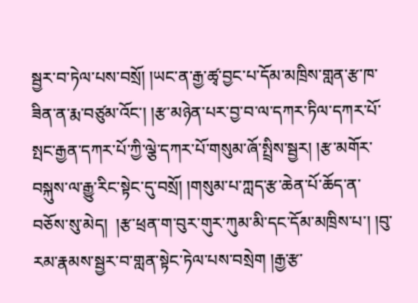སྦྱར་བ་ཏེལ་པས་བསྲོ། །ཡང་ན་རྒྱ་ཚྭ་བྱང་པ་དོམ་མཁྲིས་གླན་རྩ་ཁ་ཟིན་ན་རྨ་བཙུམ་འོང་། །རྩ་མཉེན་པར་བྱ་བ་ལ་དཀར་ཏིལ་དཀར་པོ་སྤང་རྒྱན་དཀར་པོ་ཀྱི་ལྕེ་དཀར་པོ་གསུམ་ཞོ་སྤྲིས་སྦྱར། །རྩ་མགོར་བསྐུས་ལ་རྒྱུ་རིང་སྟེང་དུ་བསྲོ། །གསུམ་པ་ཀླད་རྩ་ཆེན་པོ་ཆོད་ན་བཅོས་སུ་མེད།  །རྩ་ཕྲན་ག་བུར་གུར་ཀུམ་མི་དང་དོམ་མཁྲིས་པ་། །བུ་རམ་རྣམས་སྦྱར་བ་གླན་སྟེང་ཏེལ་པས་བསྲེག །རྒྱ་རྩ་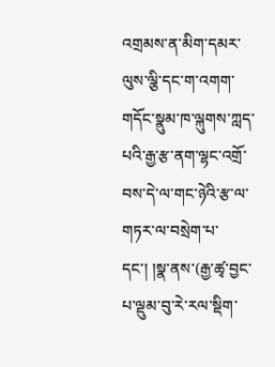འགྲམས་ན་མིག་དམར་ལུས་ལྕི་དང་ག་འགག་གདོང་སྣུམ་ཁ་ལྐུགས་ཀླད་པའི་རྒྱ་རྩ་ནག་ལྷང་འགྲོ་བས་དེ་ལ་གང་ཉེའི་རྩ་ལ་གཏར་ལ་བསྲེག་པ་དང་། །སྣ་ནས་(རྒྱ་ཚྭ་བྱང་པ་ལྡུམ་བུ་རེ་རལ་སྡིག་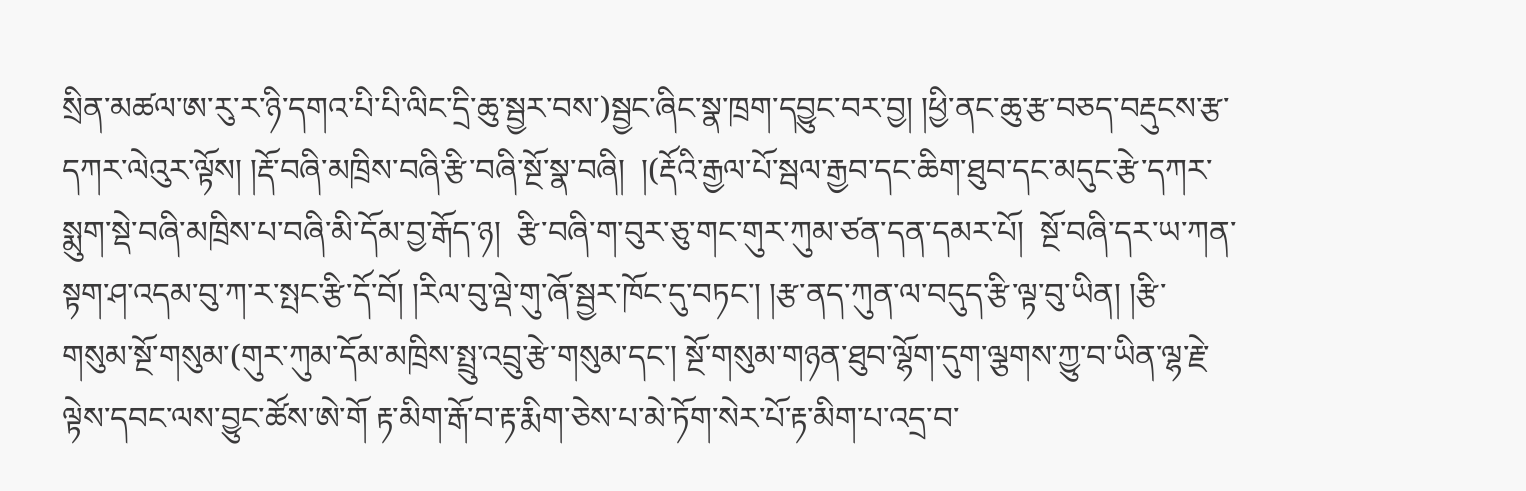སྲིན་མཚལ་ཨ་རུ་ར་ཉི་དགའ་པི་པི་ལིང་དྲི་ཆུ་སྦྱར་བས་)སྦྱང་ཞིང་སྣ་ཁྲག་དབྱུང་བར་བྱ། །ཕྱི་ནང་ཆུ་རྩ་བཅད་བརྡུངས་རྩ་དཀར་ལེའུར་ལྟོས། །རྡོ་བཞི་མཁྲིས་བཞི་རྩི་བཞི་སྔོ་སྣ་བཞི།  །(རྡོའི་རྒྱལ་པོ་སྦལ་རྒྱབ་དང་ཆིག་ཐུབ་དང་མདུང་རྩེ་དཀར་སྨུག་སྡེ་བཞི་མཁྲིས་པ་བཞི་མི་དོམ་བྱ་རྒོད་ཉ།  རྩི་བཞི་ག་བུར་ཅུ་གང་གུར་ཀུམ་ཙན་དན་དམར་པོ།  སྔོ་བཞི་དར་ཡ་ཀན་སྟག་ཤ་འདམ་བུ་ཀ་ར་སྤང་རྩི་དོ་བོ། །རིལ་བུ་ལྡེ་གུ་ཞོ་སྦྱར་ཁོང་དུ་བཏང་། །རྩ་ནད་ཀུན་ལ་བདུད་རྩི་ལྟ་བུ་ཡིན། །རྩི་གསུམ་སྔོ་གསུམ་(གུར་ཀུམ་དོམ་མཁྲིས་སྤྲུ་འབྲུ་རྩེ་གསུམ་དང་། སྔོ་གསུམ་གཉན་ཐུབ་ལྷོག་དུག་ལྕགས་ཀྱུ་བ་ཡིན་ལྷ་རྗེ་ལྟེས་དབང་ལས་བྱུང་ཚོས་ཨེ་གོ རྟ་མིག་རྒོ་བ་རྟ་རྨིག་ཅེས་པ་མེ་ཏོག་སེར་པོ་རྟ་མིག་པ་འདྲ་བ་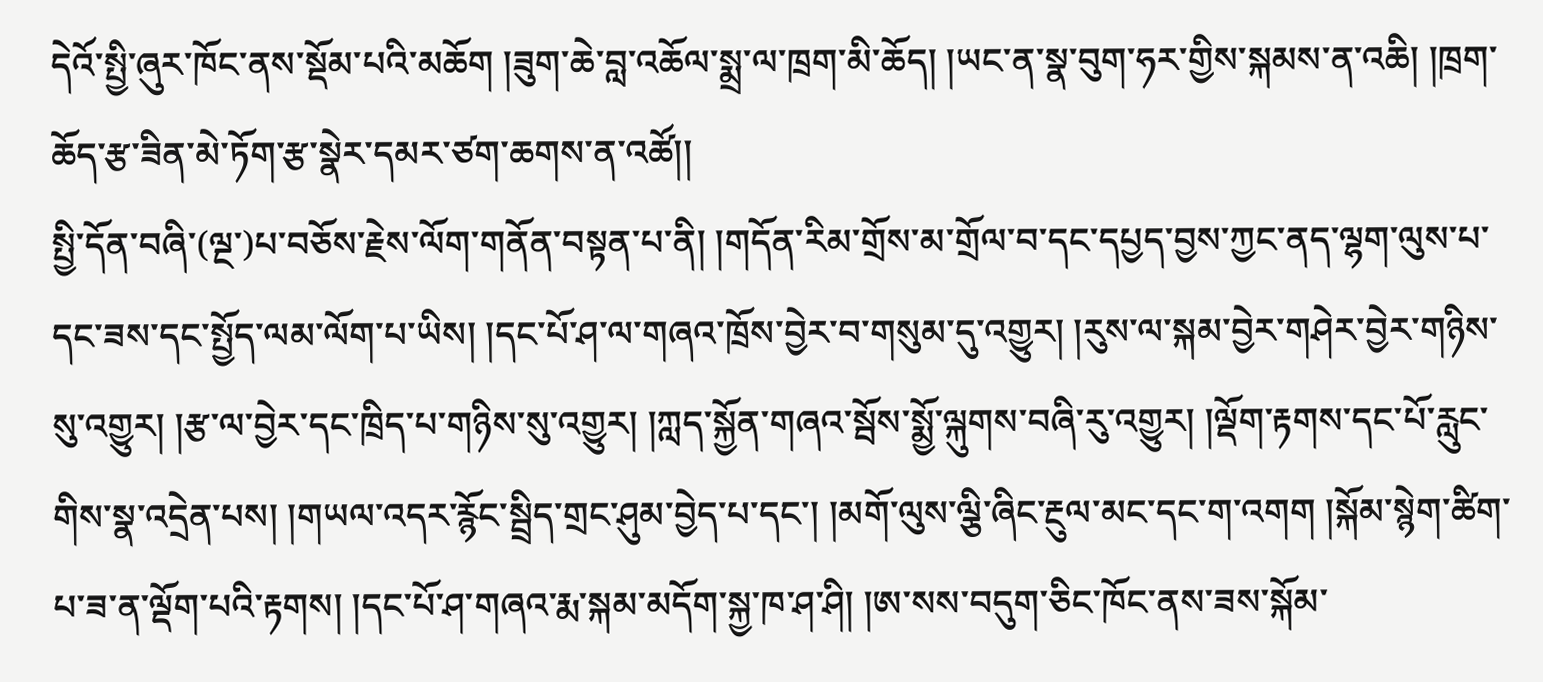དེའོ་སྤྱི་ཞུར་ཁོང་ནས་སྡོམ་པའི་མཆོག །ཟུག་ཆེ་བླ་འཆོལ་སྨྲ་ལ་ཁྲག་མི་ཆོད། །ཡང་ན་སྣ་བུག་ཧར་གྱིས་སྐམས་ན་འཆི། །ཁྲག་ཆོད་རྩ་ཟིན་མེ་ཏོག་རྩ་སྣེར་དམར་ཙག་ཆགས་ན་འཚོ།།
སྤྱི་དོན་བཞི་(ལྔ་)པ་བཅོས་རྗེས་ལོག་གནོན་བསྟན་པ་ནི། །གདོན་རིམ་གྲོས་མ་གྲོལ་བ་དང་དཔྱད་བྱས་ཀྱང་ནད་ལྷག་ལུས་པ་དང་ཟས་དང་སྤྱོད་ལམ་ལོག་པ་ཡིས། །དང་པོ་ཤ་ལ་གཞའ་ཁྲོས་བྱེར་བ་གསུམ་དུ་འགྱུར། །རུས་ལ་སྐམ་བྱེར་གཤེར་བྱེར་གཉིས་སུ་འགྱུར། །རྩ་ལ་བྱེར་དང་ཁྲིད་པ་གཉིས་སུ་འགྱུར། །ཀླད་སྐྱོན་གཞའ་སྦོས་སྨྱོ་ལྐུགས་བཞི་རུ་འགྱུར། །ལྡོག་རྟགས་དང་པོ་རླུང་གིས་སྣ་འདྲེན་པས། །གཡལ་འདར་རྙོང་སྦྲིད་གྲང་ཤུམ་བྱེད་པ་དང་། །མགོ་ལུས་ལྕི་ཞིང་རྔུལ་མང་དང་ག་འགག །སྐོམ་སྙེག་ཚིག་པ་ཟ་ན་ལྡོག་པའི་རྟགས། །དང་པོ་ཤ་གཞའ་རྨ་སྐམ་མདོག་སྐྱ་ཁ་ཤ་ཤི། །ཨ་སས་བདུག་ཅིང་ཁོང་ནས་ཟས་སྐོམ་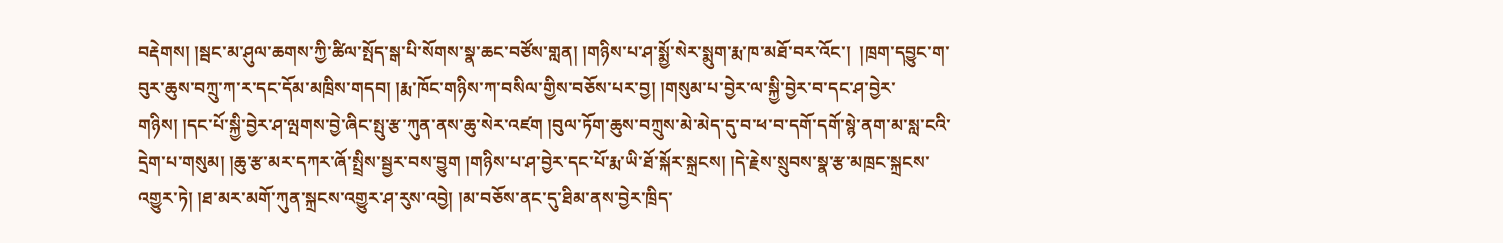བརྡེགས། །སྦང་མ་ཤུལ་ཆགས་ཀྱི་ཚིལ་སྤོད་སྒ་པི་སོགས་སྣ་ཆང་བཙོས་གླན། །གཉིས་པ་ཤ་སྨྱོ་སེར་སྨུག་རྨ་ཁ་མཐོ་བར་འོང་།  །ཁྲག་དབྱུང་ག་བུར་ཆུས་བཀྲུ་ཀ་ར་དང་དོམ་མཁྲིས་གདབ། །རྨ་ཁོང་གཉིས་ཀ་བསིལ་གྱིས་བཅོས་པར་བྱ། །གསུམ་པ་བྱེར་ལ་སྐྱི་བྱེར་བ་དང་ཤ་བྱེར་གཉིས། །དང་པོ་སྐྱི་བྱེར་ཤ་ལྤགས་བྱེ་ཞིང་སྤུ་རྩ་ཀུན་ནས་ཆུ་སེར་འཛག །བུལ་ཏོག་ཆུས་བཀྲུས་མེ་མེད་དུ་བ་ཕ་བ་དགོ་དགོ་སྙེ་ནག་མ་སླ་ངའི་དྲེག་པ་གསུམ། །ཆུ་རྩ་མར་དཀར་ཞོ་སྤྲིས་སྦྱར་བས་བྱུག །གཉིས་པ་ཤ་བྱེར་དང་པོ་རྨ་ཡི་ཐོ་སྐོར་སྐྲངས། །དེ་རྗེས་སྲུབས་སྣ་རྩ་མཁྲང་སྐྲངས་འགྱུར་ཏེ། །ཐ་མར་མགོ་ཀུན་སྐྲངས་འགྱུར་ཤ་རུས་འབྱེ། །མ་བཅོས་ནང་དུ་ཐིམ་ནས་བྱེར་ཁྲིད་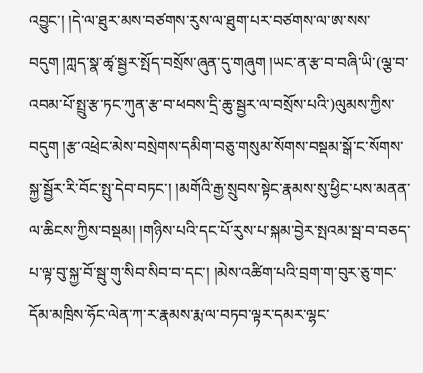འབྱུང་། །དེ་ལ་ཐུར་མས་བཙགས་རུས་ལ་ཐུག་པར་བཙགས་ལ་ཨ་སས་བདུག །ཀླད་སྣ་ཚྭ་སྦྱར་སྤོད་བསྲོས་ཞུན་དུ་གཞུག །ཡང་ན་རྩ་བ་བཞི་ཡི་(ལྕ་བ་འབམ་པོ་སྤྲུ་རྩ་ཏང་ཀུན་རྩ་བ་ཕབས་དྲི་ཆུ་སྦྱར་ལ་བསྲོས་པའི་)ལུམས་ཀྱིས་བདུག །རྩ་འཕྲེང་མེས་བསྲེགས་དམིག་བཅུ་གསུམ་སོགས་བསྡམ་སྒོ་ང་སོགས་སྐྱ་སྦྱོར་རི་བོང་སྤུ་དེབ་བཏང་། །མགོའི་རྒྱ་སྲུབས་སྟེང་རྣམས་སུ་ཕྱིང་པས་མནན་ལ་ཆིངས་ཀྱིས་བསྡམ། །གཉིས་པའི་དང་པོ་རུས་པ་སྐམ་བྱེར་སྤའམ་སྦ་བ་བཅད་པ་ལྟ་བུ་སྐྱ་བོ་སྦུ་གུ་སིབ་སིབ་བ་དང་། །མེས་འཚིག་པའི་བྲག་ག་བུར་ཅུ་གང་དོམ་མཁྲིས་ཧོང་ལེན་ཀ་ར་རྣམས་རྨ་ལ་བཏབ་ལྟར་དམར་ལྷང་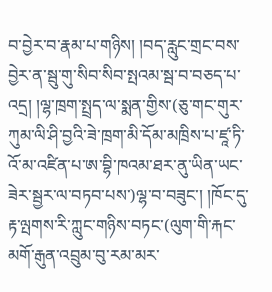བ་བྱེར་བ་རྣམ་པ་གཉིས། །བད་རླུང་གྲང་བས་བྱེར་ན་སྦུ་གུ་སིབ་སིབ་སྤའམ་སྦ་བ་བཅད་པ་འདྲ། །ལྷ་ཁྲག་སྤྲད་ལ་སྨན་གྱིས་(ཅུ་གང་གུར་ཀུམ་ལི་ཤི་བྱའི་ཟེ་ཁྲག་མི་དོམ་མཁྲིས་པ་ཛཱ་ཏི་འོ་མ་འཛིན་པ་ཨ་བྷི་ཁའམ་ཐར་ནུ་ཡིན་ཡང་ཟེར་སྦྱར་ལ་བཏབ་པས་)ལྷ་བ་བཟུང་། །ཁོང་དུ་རྟ་ལྤགས་རི་ཀླུང་གཉིས་བཏང་(ལུག་གི་རྐང་མགོ་རྒུན་འབྲུམ་བུ་རམ་མར་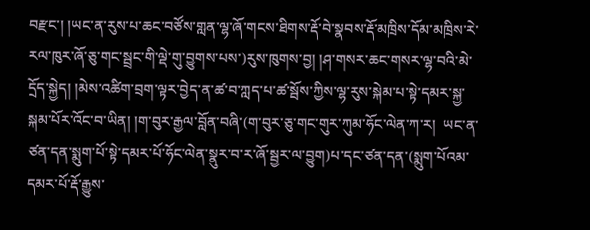བརྫང་། །ཡང་ན་རུས་པ་ཆང་བཙོས་གླན་ལྷ་ཞོ་གངས་ཐིགས་རྡོ་བེ་སྣབས་རྡོ་མཁྲིས་དོམ་མཁྲིས་རེ་རལ་ཁུར་ཞོ་ཅུ་གང་སྦྲང་གི་ལྡེ་གུ་བྱུགས་པས་)རུས་ཁུགས་བྱ། །ཤ་གསར་ཆང་གསར་ལྷ་བའི་མེ་དྲོད་སྐྱེད། །མེས་འཚིག་བྲག་ལྟར་བྱེད་ན་ཚ་བ་ཀླད་པ་ཚ་སྦོས་ཀྱིས་ལྷ་རུས་སྐེམ་པ་སྟེ་དམར་སྐྱ་སྐམ་པོར་འོང་བ་ཡིན། །ག་བུར་རྒྱལ་བློན་བཞི་(ག་བུར་ཅུ་གང་གུར་ཀུམ་ཧོང་ལེན་ཀ་ར།  ཡང་ན་ཙན་དན་སྨུག་པོ་སྟེ་དམར་པོ་ཧོང་ལེན་སྣུར་བ་ར་ཞོ་སྦྱར་ལ་བྱུག)པ་དང་ཙན་དན་(སྨུག་པོའམ་དམར་པོ་རྡོ་རྒྱུས་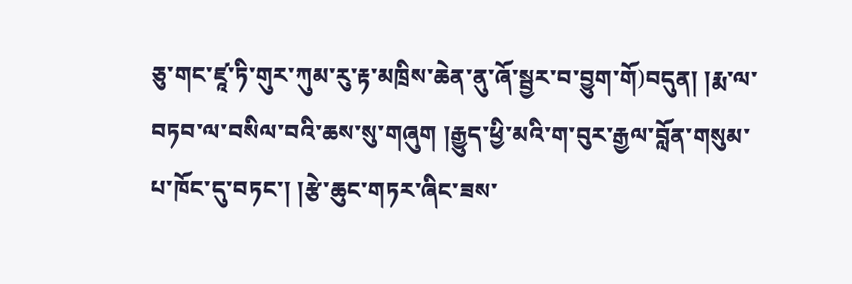ཅུ་གང་ཛཱ་ཏི་གུར་ཀུམ་རུ་རྟ་མཁྲིས་ཆེན་ནུ་ཞོ་སྦྱར་བ་བྱུག་གོ)བདུན། །རྨ་ལ་བཏབ་ལ་བསིལ་བའི་ཆས་སུ་གཞུག །རྒྱུད་ཕྱི་མའི་ག་བུར་རྒྱལ་བློན་གསུམ་པ་ཁོང་དུ་བཏང་། །རྩེ་ཆུང་གཏར་ཞིང་ཟས་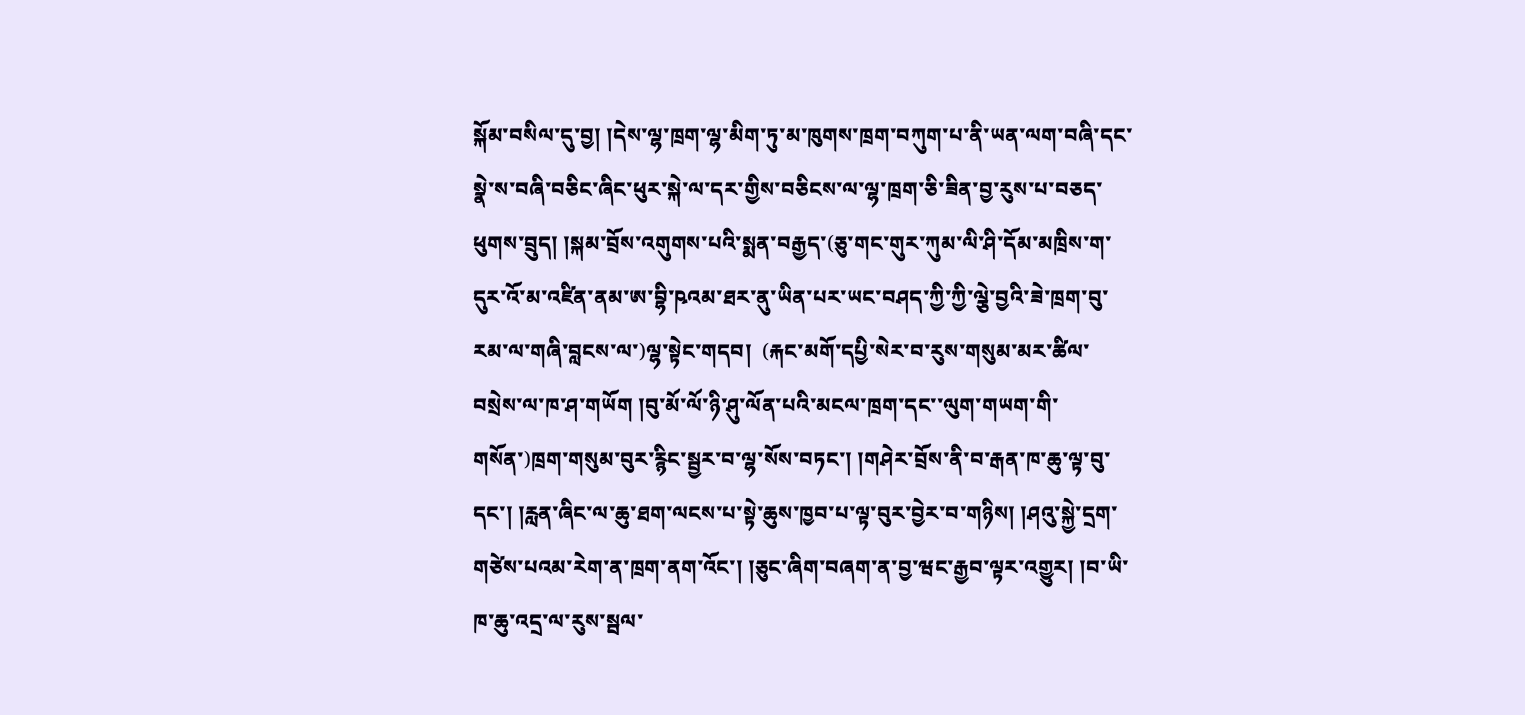སྐོམ་བསིལ་དུ་བྱ། །དེས་ལྷ་ཁྲག་ལྷ་མིག་ཏུ་མ་ཁུགས་ཁྲག་བཀུག་པ་ནི་ཡན་ལག་བཞི་དང་སྣེ་ས་བཞི་བཅིང་ཞིང་ཕུར་སྐེ་ལ་དར་གྱིས་བཅིངས་ལ་ལྷ་ཁྲག་ཅི་ཟིན་བྱ་རུས་པ་བཅད་ཕུགས་བྲུད། །སྐམ་བྲོས་འགུགས་པའི་སྨན་བརྒྱད་(ཅུ་གང་གུར་ཀུམ་ལི་ཤི་དོམ་མཁྲིས་ག་དུར་འོ་མ་འཛིན་ནམ་ཨ་བྷི་ཥའམ་ཐར་ནུ་ཡིན་པར་ཡང་བཤད་ཀྱི་ཀྱི་ལྕེ་བྱའི་ཟེ་ཁྲག་བུ་རམ་ལ་གཞི་བླངས་ལ་)ལྷ་སྟེང་གདབ།  (རྐང་མགོ་དཔྱི་སེར་བ་རུས་གསུམ་མར་ཚིལ་བསྲེས་ལ་ཁ་ཤ་གཡོག །བུ་མོ་ལོ་ཉི་ཤུ་ལོན་པའི་མངལ་ཁྲག་དང་་ལུག་གཡག་གི་གསོན་)ཁྲག་གསུམ་བུར་རྙིང་སྦྱར་བ་ལྷ་སོས་བཏང་། །གཤེར་བྲོས་ནི་བ་རྒན་ཁ་ཆུ་ལྟ་བུ་དང་། །རླན་ཞིང་ལ་ཆུ་ཐག་ལངས་པ་སྟེ་ཆུས་ཁྱབ་པ་ལྟ་བུར་བྱེར་བ་གཉིས། །ཤའུ་སྐྱེ་དྲག་གཙེས་པའམ་རེག་ན་ཁྲག་ནག་འོང་། །ཅུང་ཞིག་བཞག་ན་བྱ་ཝང་རྒྱབ་ལྟར་འགྱུར། །བ་ཡི་ཁ་ཆུ་འདྲ་ལ་རུས་སྦལ་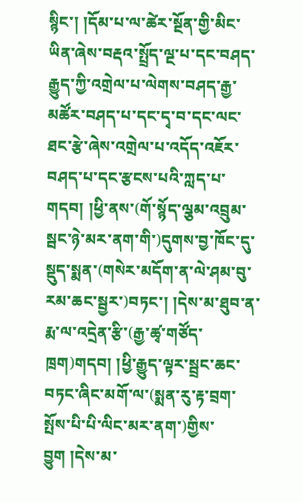སྙིང་། །དོམ་པ་ལ་ཚེར་སྔོན་གྱི་མིང་ཡིན་ཞེས་བརྡའ་སྤྲོད་ལྔ་པ་དང་བཤད་རྒྱུད་ཀྱི་འགྲེལ་པ་ལེགས་བཤད་རྒྱ་མཚོར་བཤད་པ་དང་དྭ་བ་དང་ལང་ཐང་རྩེ་ཞེས་འགྲེལ་པ་འདོད་འཇོར་བཤད་པ་དང་རྩངས་པའི་ཀླད་པ་གདབ། །ཕྱི་ནས་(གོ་སྙོད་ལྕམ་འབྲུམ་སྦང་ཉེ་མར་ནག་གི་)དུགས་བྱ་ཁོང་དུ་སྡུད་སྨན་(གསེར་མདོག་ན་ལེ་ཤམ་བུ་རམ་ཆང་སྦྱར་)བཏང་། །དེས་མ་ཐུབ་ན་རྨ་ལ་འདྲེན་རྩི་(རྒྱ་ཚྭ་གཙོད་ཁྲག)གདབ། །ཕྱི་རྒྱུད་ལྟར་སྦྲང་ཆང་བཏང་ཞིང་མགོ་ལ་(སྨན་རུ་རྟ་བྲག་སྤོས་པི་པི་ལིང་མར་ནག་)གྱིས་བྱུག །དེས་མ་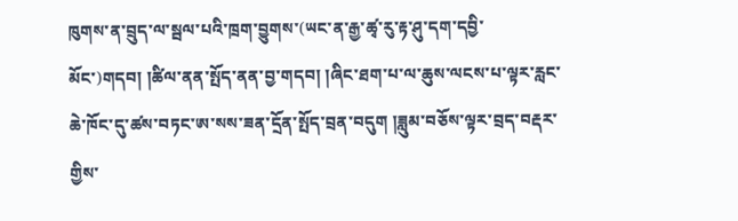ཁུགས་ན་བྲུད་ལ་སྦལ་པའི་ཁྲག་བྱུགས་(ཡང་ན་རྒྱ་ཚྭ་རུ་རྟ་ཤུ་དག་དབྱི་མོང་)གདབ། །ཚིལ་ནན་སྤོད་ནན་བྱ་གདབ། །ཞིང་ཐག་པ་ལ་ཆུས་ལངས་པ་ལྟར་རླང་ཆེ་ཁོང་དུ་ཚས་བཏང་ཨ་སས་ཟན་དྲོན་སྤོད་བྲན་བདུག །ཟླུམ་བཅོས་ལྟར་བྲད་བརྡར་གྱིས་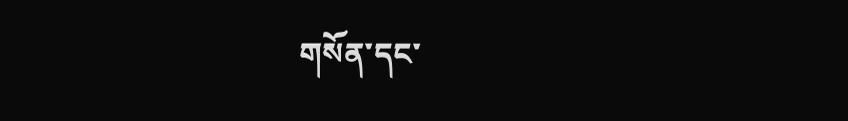གསོན་དང་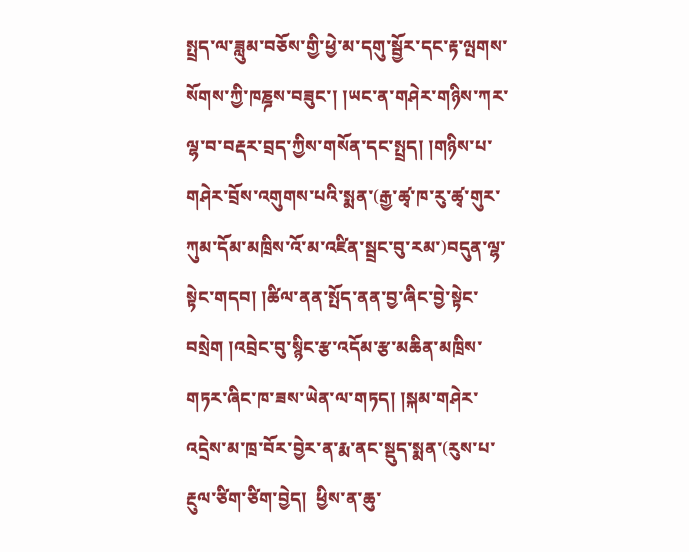སྤྲད་ལ་ཟླུམ་བཅོས་གྱི་ཕྱེ་མ་དགུ་སྦྱོར་དང་རྟ་ལྤགས་སོགས་ཀྱི་ཁཎྜས་བཟུང་། །ཡང་ན་གཤེར་གཉིས་ཀར་ལྷ་བ་བརྡར་བྲད་ཀྱིས་གསོན་དང་སྤྲད། །གཉིས་པ་གཤེར་བྲོས་འགུགས་པའི་སྨན་(རྒྱ་ཚྭ་ཁ་རུ་ཚྭ་གུར་ཀུམ་དོམ་མཁྲིས་འོ་མ་འཛིན་སྦྲང་བུ་རམ་)བདུན་ལྷ་སྟེང་གདབ། །ཚིལ་ནན་སྤོད་ནན་བྱ་ཞིང་བྱེ་སྟེང་བསྲེག །འབྲེང་བུ་སྙིང་རྩ་འདོམ་རྩ་མཆིན་མཁྲིས་གཏར་ཞིང་ཁ་ཟས་ཡེན་ལ་གཏད། །སྐམ་གཤེར་འདྲེས་མ་ཁྲ་བོར་བྱེར་ན་རྨ་ནང་སྡུད་སྨན་(རུས་པ་རྔུལ་ཙིག་ཙིག་བྱེད།  ཕྱིས་ན་ཆུ་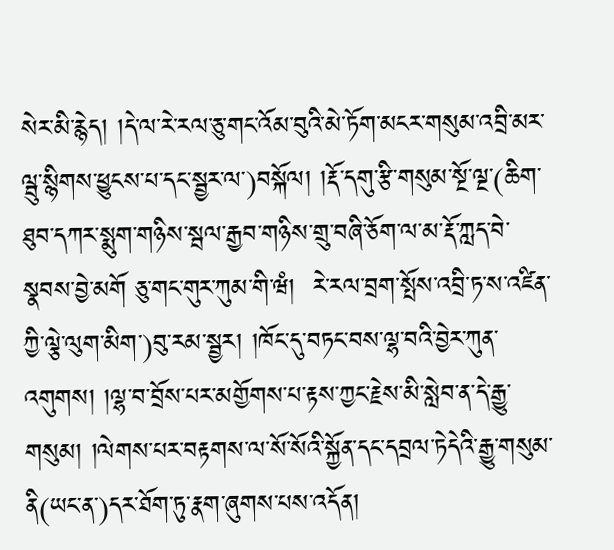སེར་མི་རྙེད། །དེ་ལ་རེ་རལ་ཅུ་གང་འོམ་བུའི་མེ་ཏོག་མངར་གསུམ་འབྲི་མར་ལྦུ་སྙིགས་ཕྱུངས་པ་དང་སྦྱར་ལ་)བསྐོལ། །རྡོ་དགུ་རྩི་གསུམ་སྔོ་ལྔ་(ཆིག་ཐུབ་དཀར་སྨུག་གཉིས་སྦལ་རྒྱབ་གཉིས་གྲུ་བཞི་ཅོག་ལ་མ་རྡོ་ཀླད་བེ་སྣབས་བྱེ་མགོ ཅུ་གང་གུར་ཀུམ་གི་ཝཾ།  རེ་རལ་བྲག་སྤོས་འབྲི་ཏ་ས་འཛིན་ཀྱི་ལྕེ་ལུག་མིག་)བུ་རམ་སྦྱར། །ཁོང་དུ་བཏང་བས་ལྷ་བའི་བྱེར་ཀུན་འགུགས། །ལྷ་བ་བྲོས་པར་མགྱོགས་པ་རྟས་ཀྱང་རྗེས་མི་སླེབ་ན་དེ་རྒྱུ་གསུམ། །ལེགས་པར་བརྟགས་ལ་སོ་སོའི་སྐྱོན་དང་དབྲལ་ཏེདེའི་རྒྱུ་གསུམ་ནི(ཡང་ན་)དར་ཐོག་ཏུ་རྣག་ཞུགས་པས་འདོན།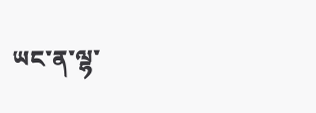ཡང་ན་ལྷ་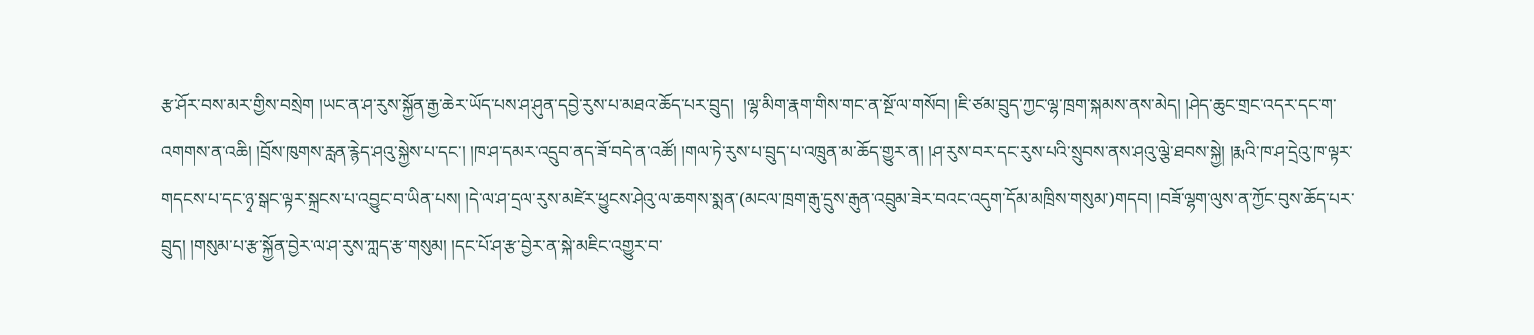རྩ་ཤོར་བས་མར་གྱིས་བསྲེག །ཡང་ན་ཤ་རུས་སྐྱོན་རྒྱ་ཆེར་ཡོད་པས་ཤ་ཤུན་དབྱེ་རུས་པ་མཐའ་ཆོད་པར་བྲུད།  །ལྷ་མིག་རྣག་གིས་གང་ན་སྔོ་ལ་གསོབ། །ཇི་ཙམ་བྲུད་ཀྱང་ལྷ་ཁྲག་སྐམས་ནས་མེད། །ཤེད་ཆུང་གྲང་འདར་དང་ག་འགགས་ན་འཆི། །བྲོས་ཁུགས་རླན་རྙེད་ཤའུ་སྐྱེས་པ་དང་། །ཁ་ཤ་དམར་འདྲུབ་ནད་ཟོ་བདེ་ན་འཚོ། །གལ་ཏེ་རུས་པ་བྲུད་པ་འཁྲུན་མ་ཆོད་གྱུར་ན། །ཤ་རུས་བར་དང་རུས་པའི་སྲུབས་ནས་ཤའུ་ལྕེ་ཐབས་སྐྱེ། །རྨའི་ཁ་ཤ་དྲེའུ་ཁ་ལྟར་གདངས་པ་དང་ཉྭ་སྒང་ལྟར་སྐྲངས་པ་འབྱུང་བ་ཡིན་པས། །དེ་ལ་ཤ་དྲལ་རུས་མཛེར་ཕྱུངས་ཤེའུ་ལ་ཆགས་སྨན་(མངལ་ཁྲག་རྒུ་དྲུས་རྒུན་འབྲུམ་ཟེར་བའང་འདུག་དོམ་མཁྲིས་གསུམ་)གདབ། །བཟོ་ལྷག་ལུས་ན་ཀྱོང་བུས་ཆོད་པར་བྲུད། །གསུམ་པ་རྩ་སྐྱོན་བྱེར་ལ་ཤ་རུས་ཀླད་རྩ་གསུམ། །དང་པོ་ཤ་རྩ་བྱེར་ན་སྐེ་མཇིང་འགྱུར་བ་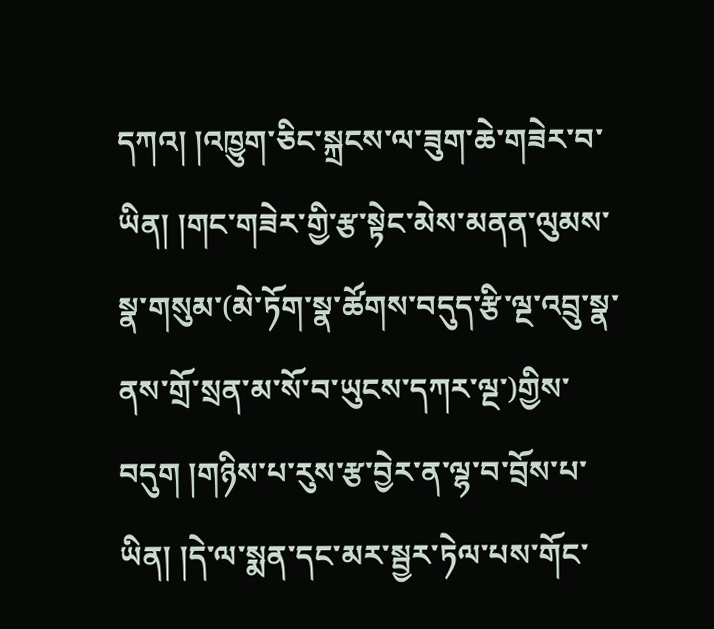དཀའ། །འཁྱུག་ཅིང་སྐྲངས་ལ་ཟུག་ཆེ་གཟེར་བ་ཡིན། །གང་གཟེར་གྱི་རྩ་སྟེང་མེས་མནན་ལུམས་སྣ་གསུམ་(མེ་ཏོག་སྣ་ཚོགས་བདུད་རྩི་ལྔ་འབྲུ་སྣ་ནས་གྲོ་སྲན་མ་སོ་བ་ཡུངས་དཀར་ལྔ་)གྱིས་བདུག །གཉིས་པ་རུས་རྩ་བྱེར་ན་ལྷ་བ་བྲོས་པ་ཡིན། །དེ་ལ་སྨན་དང་མར་སྦྱར་ཏེལ་པས་གོང་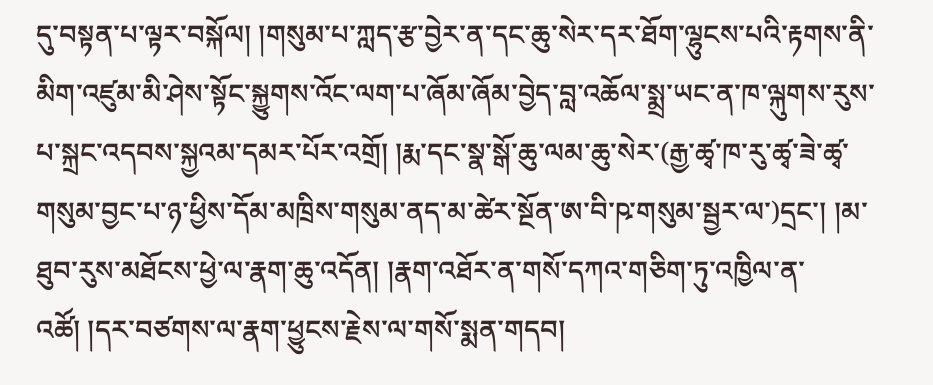དུ་བསྟན་པ་ལྟར་བསྐོལ། །གསུམ་པ་ཀླད་རྩ་བྱེར་ན་དང་ཆུ་སེར་དར་ཐོག་ལྷུངས་པའི་རྟགས་ནི་མིག་འཛུམ་མི་ཤེས་སྟོང་སྐྱུགས་འོང་ལག་པ་ཞོམ་ཞོམ་བྱེད་བླ་འཆོལ་སྨྲ་ཡང་ན་ཁ་ལྐུགས་རུས་པ་སྐྲང་འདབས་སྐྱའམ་དམར་པོར་འགྲོ། །རྨ་དང་སྣ་སྒོ་ཆུ་ལམ་ཆུ་སེར་(རྒྱ་ཚྭ་ཁ་རུ་ཚྭ་ཟེ་ཚྭ་གསུམ་བྱང་པ་ཉ་ཕྱིས་དོམ་མཁྲིས་གསུམ་ནད་མ་ཚེར་སྔོན་ཨ་བི་ཥ་གསུམ་སྦྱར་ལ་)དྲང་། །མ་ཐུབ་རུས་མཐོངས་ཕྱེ་ལ་རྣག་ཆུ་འདོན། །རྣག་འཐོར་ན་གསོ་དཀའ་གཅིག་ཏུ་འཁྱིལ་ན་འཚོ། །དར་བཙགས་ལ་རྣག་ཕྱུངས་རྗེས་ལ་གསོ་སྨན་གདབ།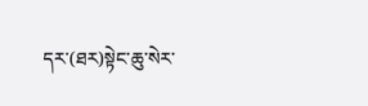དར་(ཐར)སྟེང་ཆུ་སེར་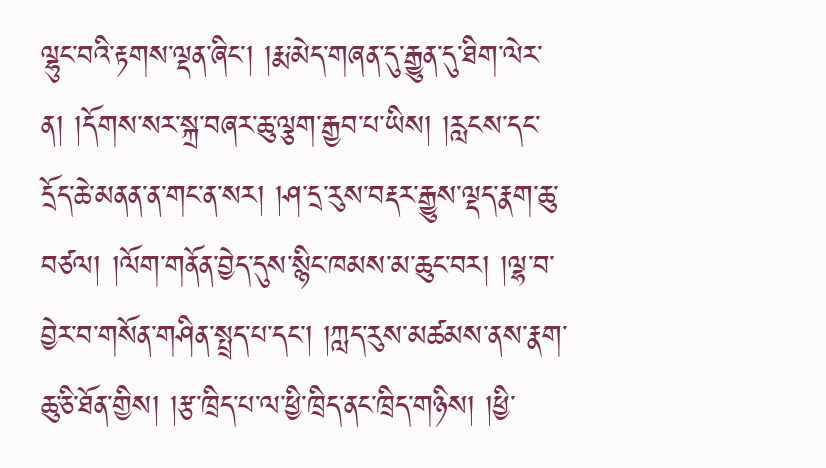ལྷུང་བའི་རྟགས་ལྡན་ཞིང་། །རྨ་མེད་གཞན་དུ་རྒྱུན་དུ་ཐིག་ལེར་ན། །དོགས་སར་སྐྲ་བཞར་ཆུ་ལྕག་རྒྱབ་པ་ཡིས། །རླངས་དང་དྲོད་ཆེ་མནན་ན་གང་ན་སར། །ཤ་དྲ་རུས་བརྡར་རྒྱུས་ལྡད་རྣག་ཆུ་བཙལ། །ལོག་གནོན་བྱེད་དུས་སྙིང་ཁམས་མ་ཆུང་བར། །ལྷ་བ་བྱེར་བ་གསོན་གཤིན་སྤྲད་པ་དང་། །ཀླད་རུས་མཚམས་ནས་རྣག་ཆུ་ཅི་ཐོན་གྱིས། །རྩ་ཁྲིད་པ་ལ་ཕྱི་ཁྲིད་ནང་ཁྲིད་གཉིས། །ཕྱི་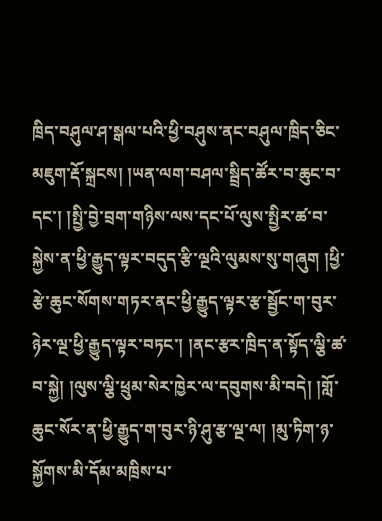ཁྲིད་བཤུལ་ཤ་སྒལ་པའི་ཕྱི་བཤུས་ནང་བཤུལ་ཁྲིད་ཅིང་མཇུག་རྡོ་སྐྲངས། །ཡན་ལག་བཤལ་སྦྲིད་ཚོར་བ་ཆུང་བ་དང་། །སྤྱི་བྱེ་བྲག་གཉིས་ལས་དང་པོ་ལུས་སྤྱིར་ཚ་བ་སྐྱེས་ན་ཕྱི་རྒྱུད་ལྟར་བདུད་རྩི་ལྔའི་ལུམས་སུ་གཞུག །ཕྱི་རྩེ་ཆུང་སོགས་གཏར་ནང་ཕྱི་རྒྱུད་ལྟར་རྩ་སྦྱོང་ག་བུར་ཉེར་ལྔ་ཕྱི་རྒྱུད་ལྟར་བཏང་། །ནང་རྩར་ཁྲིད་ན་སྟོད་ལྕི་ཚ་བ་སྐྱེ། །ལུས་ལྕི་ཕྲུམ་སེར་ཁྱེར་ལ་དབུགས་མི་བདེ། །གློ་ཆུང་སོར་ན་ཕྱི་རྒྱུད་ག་བུར་ཉི་ཤུ་རྩ་ལྔ་ལ། །མུ་ཏིག་ཉ་སྐྱོགས་མི་དོམ་མཁྲིས་པ་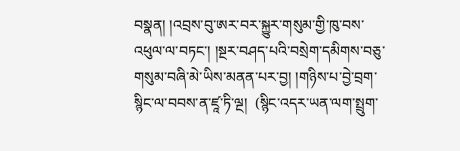བསྣན། །འབྲས་བུ་ཨར་བར་སྐྱུར་གསུམ་གྱི་ཁུ་བས་འཕུལ་ལ་བཏང་། །སྔར་བཤད་པའི་བསྲེག་དམིགས་བཅུ་གསུམ་བཞི་མེ་ཡིས་མནན་པར་བྱ། །གཉིས་པ་བྱེ་བྲག་སྙིང་ལ་བབས་ན་ཛཱ་ཏི་ལྔ།  (སྙིང་འདར་ཡན་ལག་སྤྲུག་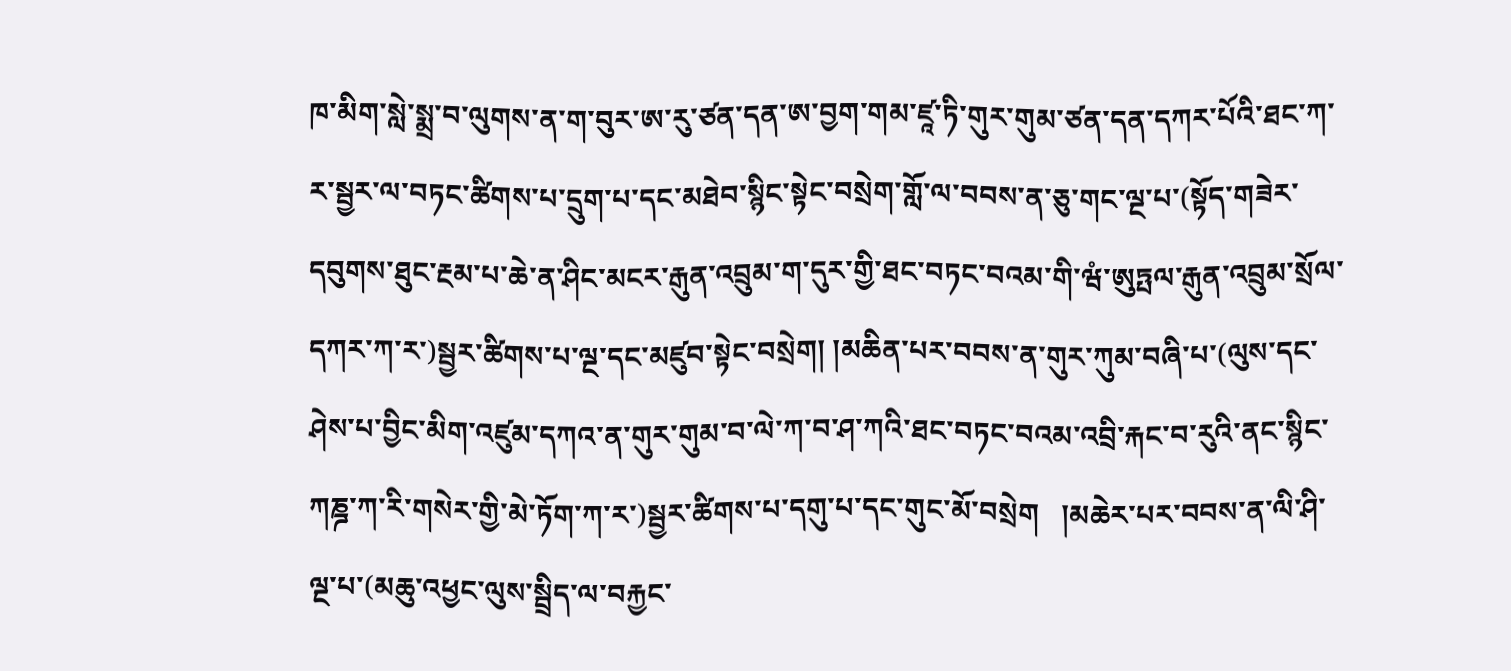ཁ་མིག་སླེ་སྨྲ་བ་ལུགས་ན་ག་བུར་ཨ་རུ་ཙན་དན་ཨ་བྱག་གམ་ཛཱ་ཏི་གུར་གུམ་ཙན་དན་དཀར་པོའི་ཐང་ཀ་ར་སྦྱར་ལ་བཏང་ཚིགས་པ་དྲུག་པ་དང་མཐེབ་སྙིང་སྟེང་བསྲེག་གློ་ལ་བབས་ན་ཅུ་གང་ལྔ་པ་(སྟོད་གཟེར་དབུགས་ཐུང་རྔམ་པ་ཆེ་ན་ཤིང་མངར་རྒུན་འབྲུམ་ག་དུར་གྱི་ཐང་བཏང་བའམ་གི་ཝཾ་ཨུཏྤལ་རྒུན་འབྲུམ་སྲོལ་དཀར་ཀ་ར་)སྦྱར་ཚིགས་པ་ལྔ་དང་མཛུབ་སྟེང་བསྲེག། །མཆིན་པར་བབས་ན་གུར་ཀུམ་བཞི་པ་(ལུས་དང་ཤེས་པ་བྱིང་མིག་འཛུམ་དཀའ་ན་གུར་གུམ་བ་ལེ་ཀ་བ་ཤ་ཀའི་ཐང་བཏང་བའམ་འབྲི་རྐང་བ་རུའི་ནང་སྙིང་ཀཎྜ་ཀ་རི་གསེར་གྱི་མེ་ཏོག་ཀ་ར་)སྦྱར་ཚིགས་པ་དགུ་པ་དང་གུང་མོ་བསྲེག   །མཆེར་པར་བབས་ན་ལི་ཤི་ལྔ་པ་(མཆུ་འཕྱང་ལུས་སྦྲིད་ལ་བརྐྱང་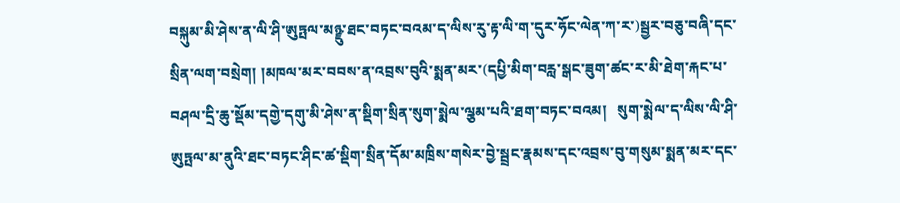བསྐུམ་མི་ཤེས་ན་ལི་ཤི་ཨུཏྤལ་མཉྫུ་ཐང་བཏང་བའམ་ད་ལིས་རུ་རྟ་ལི་ག་དུར་ཧོང་ལེན་ཀ་ར་)སྦྱར་བཅུ་བཞི་དང་སྲིན་ལག་བསྲེག། །མཁལ་མར་བབས་ན་འབྲས་བུའི་སྨན་མར་(དཔྱི་མིག་བརླ་སྒང་ཟུག་ཚང་ར་མི་ཐེག་རྐང་པ་བཤལ་དྲི་ཆུ་སྡོམ་དགྱེ་དགུ་མི་ཤེས་ན་སྡིག་སྲིན་སུག་སྨེལ་ལྕམ་པའི་ཐག་བཏང་བའམ།   སུག་སྨེལ་ད་ལིས་ལི་ཤི་ཨུཏྤལ་མ་ནུའི་ཐང་བཏང་ཤིང་ཚ་སྡིག་སྲིན་དོམ་མཁྲིས་གསེར་བྱེ་སྦྲང་རྣམས་དང་འབྲས་བུ་གསུམ་སྨན་མར་དང་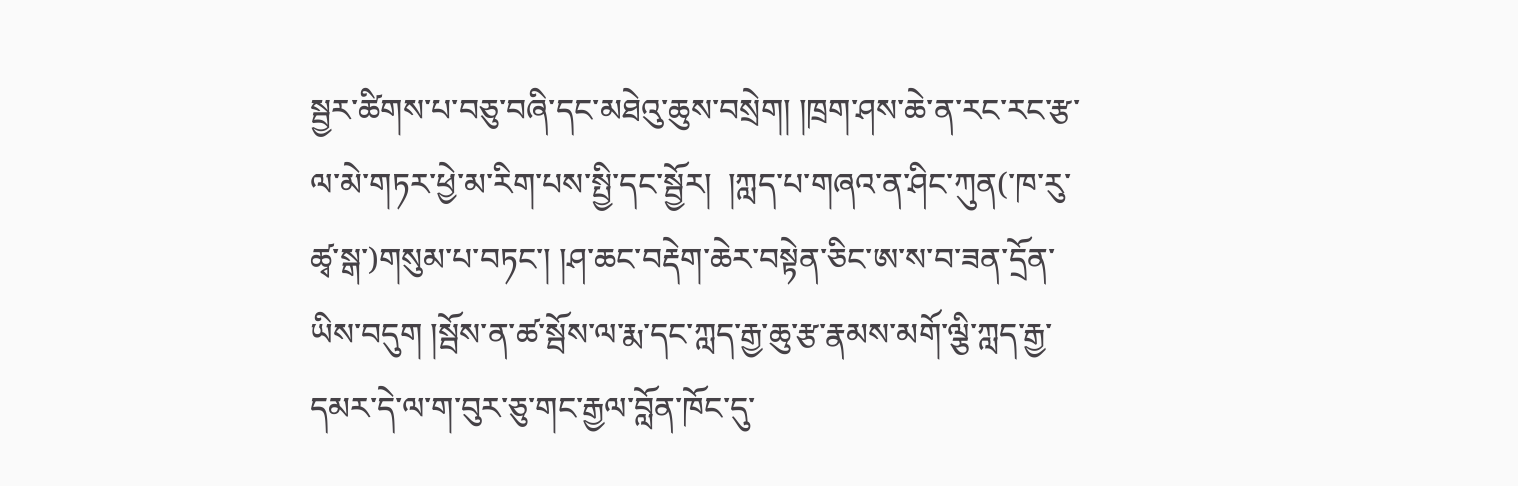སྦྱར་ཚིགས་པ་བཅུ་བཞི་དང་མཐེའུ་ཆུས་བསྲེག། །ཁྲག་ཤས་ཆེ་ན་རང་རང་རྩ་ལ་མེ་གཏར་ཕྱེ་མ་རིག་པས་སྤྱི་དང་སྦྱོར།  །ཀླད་པ་གཞའ་ན་ཤིང་ཀུན(་ཁ་རུ་ཚྭ་སྒ་)གསུམ་པ་བཏང་། །ཤ་ཆང་བརྡེག་ཆེར་བསྟེན་ཅིང་ཨ་ས་བ་ཟན་དྲོན་ཡིས་བདུག །སྦོས་ན་ཚ་སྦོས་ལ་རྨ་དང་ཀླད་རྒྱ་ཆུ་རྩ་རྣམས་མགོ་ལྕི་ཀླད་རྒྱ་དམར་དེ་ལ་ག་བུར་ཅུ་གང་རྒྱལ་བློན་ཁོང་དུ་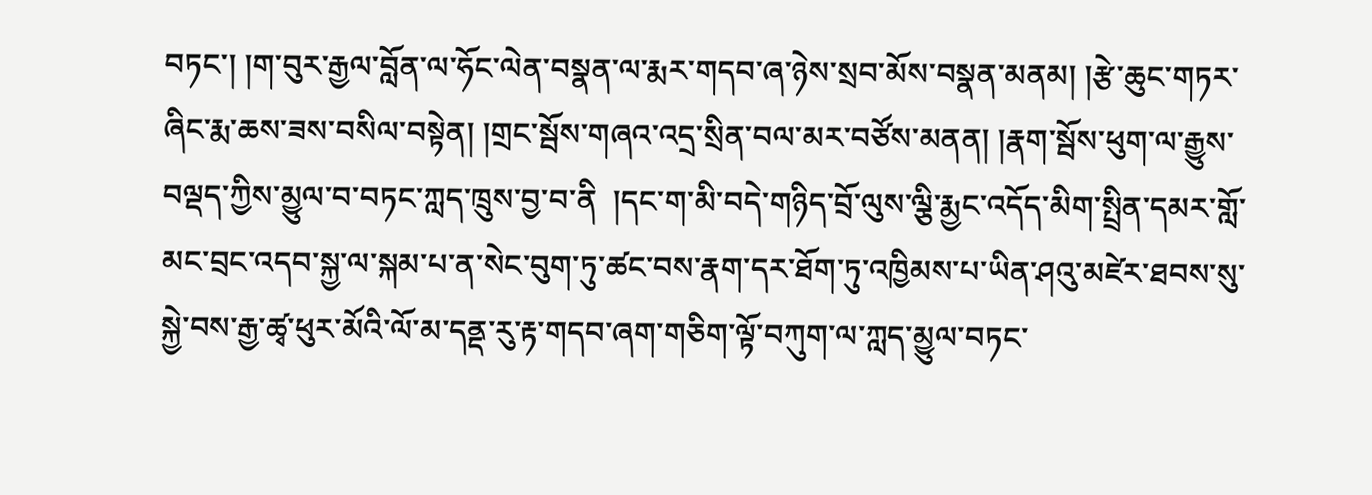བཏང་། །ག་བུར་རྒྱལ་བློན་ལ་ཧོང་ལེན་བསྣན་ལ་རྨར་གདབ་ཞ་ཉེས་སྲབ་མོས་བསྣན་མནམ། །རྩེ་ཆུང་གཏར་ཞིང་རྨ་ཆས་ཟས་བསིལ་བསྟེན། །གྲང་སྦོས་གཞའ་འདྲ་སྲིན་བལ་མར་བཙོས་མནན། །རྣག་སྦོས་ཕུག་ལ་རྒྱུས་བལྡད་ཀྱིས་མྱུལ་བ་བཏང་ཀླད་ཁྲུས་བྱ་བ་ནི  །དང་ག་མི་བདེ་གཉིད་བྲོ་ལུས་ལྕི་རྨྱང་འདོད་མིག་སྤྲིན་དམར་གློ་མང་བྲང་འདབ་སྐྱ་ལ་སྐམ་པ་ན་སེང་བུག་ཏུ་ཚང་བས་རྣག་དར་ཐོག་ཏུ་འཁྱིམས་པ་ཡིན་ཤའུ་མཛེར་ཐབས་སུ་སྐྱེ་བས་རྒྱ་ཚྭ་ཕུར་མོའི་ལོ་མ་དནྡ་རུ་རྟ་གདབ་ཞག་གཅིག་ལྟོ་བཀུག་ལ་ཀླད་མྱུལ་བཏང་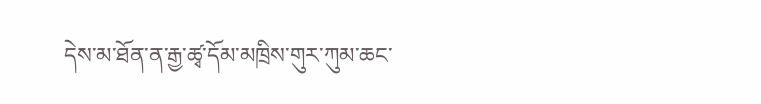དེས་མ་ཐོན་ན་རྒྱ་ཚྭ་དོམ་མཁྲིས་གུར་ཀུམ་ཆང་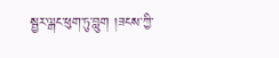སྦྱར་ལྒང་ཕུག་ཏུ་བླུག །ཟངས་ཀྱི་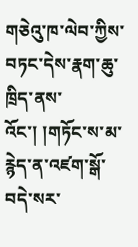གཅེའུ་ཁ་ལེབ་ཀྱིས་བཏང་དེས་རྣག་ཆུ་ཁྲིད་ནས་འོང་། །གཏོང་ས་མ་རྙེད་ན་འཛག་སྒོ་བདེ་སར་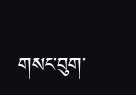གསང་བུག་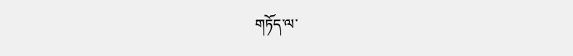གཏོད་ལ་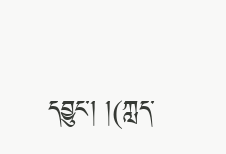དབྱུང་། །(ཀླད་